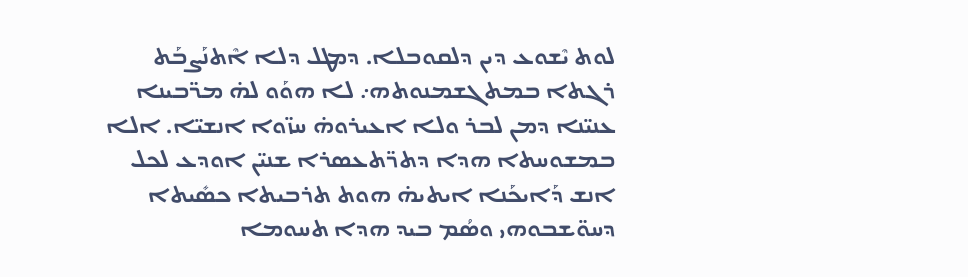ܠܘܬ ܝܶܫܘܥ ܕܝܢ ܕܠܩܘܒܠܐ. ܕܡܛܠ ܕܠܐ ܐܶܬܢܰܨܒܰܬ ܪܓܬܐ ܒܡܬܓܫܡܢܘܬܗ܇ ܠܐ ܗܘܰܘ ܠܗ̇ ܡܖ̈ܒܝܢܐ ܥܢܝ̈ܢܐ ܕܡܢ ܠܒܪ ܘܠܐ ܐܥܝܪܘܗ̇ ܚܙ̈ܘܐ ܐܢܫܝ̈ܐ. ܐܠܐ ܒܡܫܘܚܬܐ ܗܕܐ ܕܬܖ̈ܬܥܣܪܐ ܫܢܝ̈ܢ ܐܘܕܥ ܠܟܠ ܐܢܫ ܕܰܐܝܟܰܢܐ ܐܝܬܝܗ̇ ܗܘܬ ܬܪܒܝܬܐ ܟܣܺܝܬܐ ܕܚܘ̈ܫܒܘܗܝ ܘܣܳܡ ܒܝܕ ܗܕܐ ܬܚܘܡܐ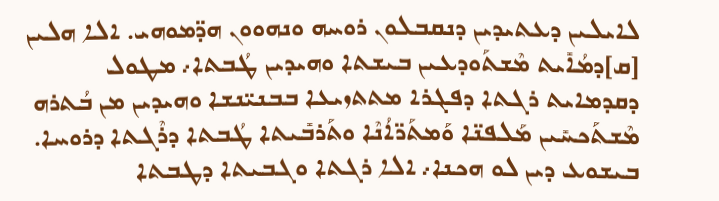ܠܐܝܠܝܢ ܕܥܬܝܕܝܢ ܕܢܩܒܠܘܢ ܪܘܚܗ ܘܢܗܘܘܢ ܗܕ̈ܡܘܗܝ. ܐܠܐ ܗܠܝܢ [ܩ]ܕܡܳܐܺܝܬ ܡܶܫܬܰܘܕܥܝܢ ܒܝܫܬܐ ܘܗܝܕܝܢ ܛܳܒܬܐ܇ ܡܛܘܠ ܕܩܕܡܐܝܬ ܪܓܬܐ ܕܦܓܪܐ ܡܬܬܙܝܥܐ ܒܒܢܝ̈ܢܫܐ ܘܗܝܕܝܢ ܡܢ ܒܳܬܪܗ ܡܶܫܬܰܟܚܺܝܢ ܡܰܠܦܢ̈ܐ ܘܰܡܬܰܖ̈ܐܳܢܶܐ ܘܬܰܪܒܺܝܬܐ ܛܳܒܬܐ ܕܪܶܓܬܐ ܕܪܘܚܐ. ܒܝܫܘܥ ܕܝܢ ܠܘ ܗܟܢܐ܇ ܐܠܐ ܪܓܬܐ ܘܓܒܝܬܐ ܕܛܒܬܐ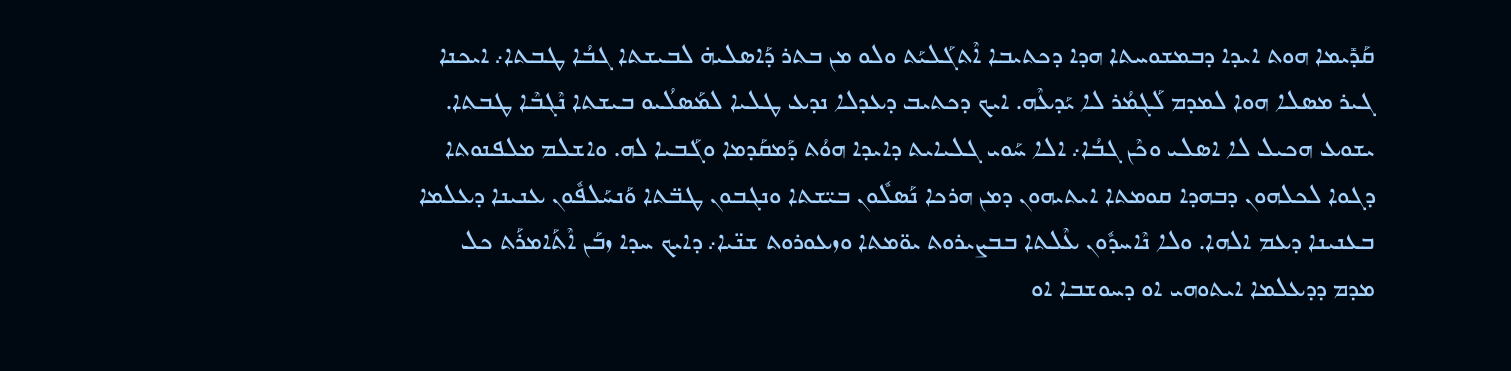ܩܰܕܺܝܡܐ ܗܘܬ ܐܝܕܐ ܕܒܡܫܘܚܬܐ ܗܕܐ ܕܟܬܝܒܐ ܐܶܬܓܰܠܝܰܬ ܘܠܘ ܡܢ ܒܬܪ ܕܰܐܣܠܝܗ̇ ܠܒܝܫܬܐ ܓܒܳܐ ܛܒܬܐ܇ ܐܝܟܢܐ ܓܝܪ ܡܣܠܐ ܗܘܐ ܠܡܕܡ ܠܰܓܡܳܪ ܠܐ ܝܰܕܥܶܗ. ܐܝܟ ܕܟܬܝܒ ܕܥܕܠܐ ܢܕܥ ܛܠܝܐ ܠܡܰܣܠܳܝܘ ܒܝܫܬܐ ܢܶܓܒܶܐ ܛܒܬܐ. ܝܫܘܥ ܗܟܝܠ ܠܐ ܐܣܠܝ ܘܟܶܢ ܓܒܳܐ܇ ܐܠܐ ܚܰܘܝ ܓܠܝܐܝܬ ܕܐܝܕܐ ܗܘܳܬ ܕܰܡܩܰܕܡܐ ܘܓܰܒܝܐ ܠܗ. ܘܐܫܠܡ ܡܠܦܢܘܬܐ ܕܓܘܐ ܠܟܠܗܘܢ ܕܒܗܕܐ ܩܘܡܬܐ ܐܝܬܝܗܘܢ ܕܡܢ ܗܪܟܐ ܢܰܣܠܽܘܢ ܒܝ̈ܫܬܐ ܘܢܓܒܘܢ ܛܒ̈ܬܐ ܘܰܢܚܰܠܦܽܘܢ ܥܢܝܢܐ ܕܥܠܡܐ ܒܥܢܝܢܐ ܕܥܡ ܐܠܗܐ. ܘܠܐ ܢܶܐܚܕܽܘܢ ܥܶܠܬܐ ܒܒܨܝܪܘܬ ܝܘ̈ܡܬܐ ܘܙܥܘܪܘܬ ܫܢ̈ܝܐ܇ ܕܐܝܟ ܚܕܐ ܙܒܰܢ ܐܶܬܰܐܡܪܰܬ ܟܠ ܡܕܡ ܕܕܥܠܡܐ ܐܝܬܘܗܝ ܐܘ ܕܚܘܫܒܐ ܐܘ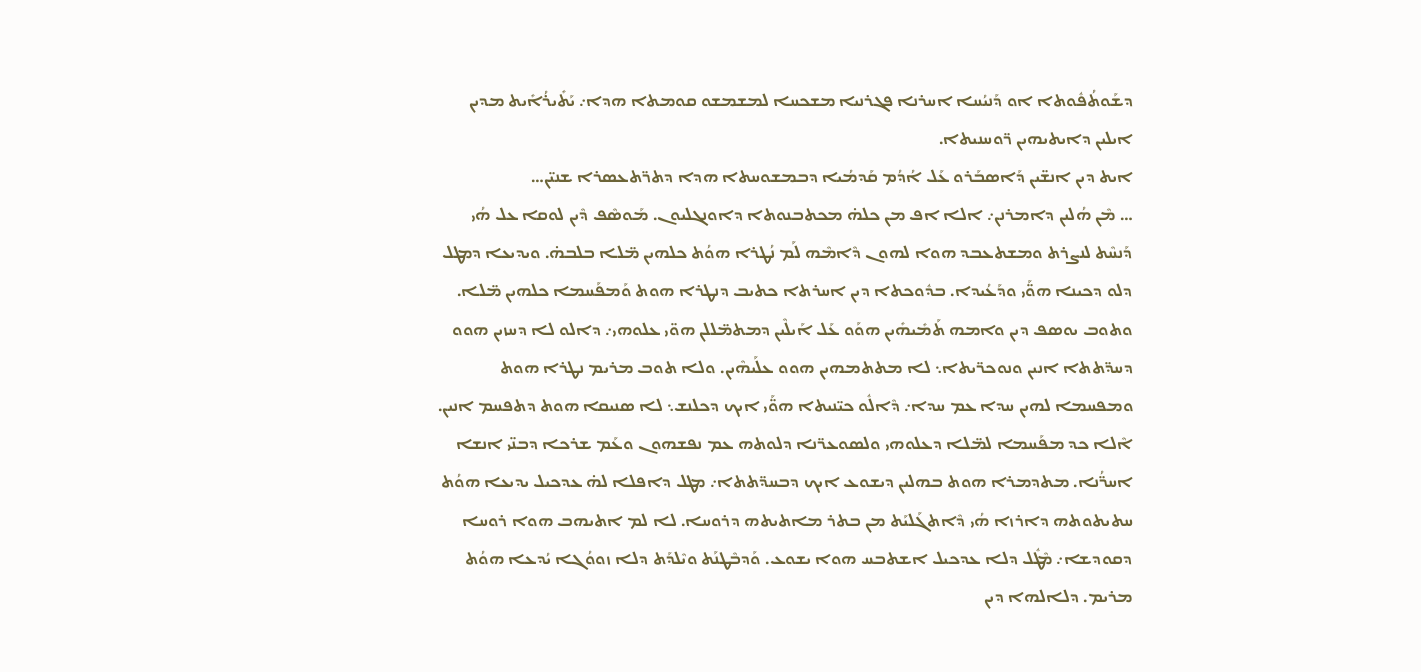ܕܫܰܘܬܳܦܽܘܬܐ ܐܘ ܕܰܢܝܳܚܐ ܐܚܪܢܐ ܦܓܪܢܝܐ ܡܫܟܚܐ ܠܡܫܡܫܘ ܩܘܡܬܐ ܗܕܐ܇ ܝܰܬܺܝܪܳܐܺܝܬ ܡܕܝܢ ܐܝܠܝܢ ܕܐܝܬܝܗܝܢ ܖ̈ܘܚܢܝܬܐ.
ܐܝܬ ܕܝܢ ܐܢܫ̈ܝܢ ܕܰܐܣܒܰܪܘ ܥܰܠ ܐܳܕܳܡ ܩܰܕܡܳܝܐ ܕܒܡܫܘܚܬܐ ܗܕܐ ܕܬܖ̈ܬܥܣܪܐ ܫܢܝ̈ܢ…
… ܡܶܢ ܗܳܠܝܢ ܕܐܡܪܢܢ܇ ܐܠܐ ܐܦ ܡܢ ܟܠܗ̇ ܡܟܬܒܢܘܬܐ ܕܐܘܢܓܠܝܘܢ. ܡܰܘܣܶܦ ܕܶܝܢ ܠܘܩܐ ܥܠ ܗܳܝ ܕܰܢܚܶܬ ܠܢܨܪܬ ܘܡܫܬܥܒܕ ܗܘܐ ܠܗܘܢ ܕܶܐܡܶܗ ܠܰܡ ܢܳܛܪܐ ܗܘܳܬ ܟܠܗܝܢ ܡ̈ܠܐ ܒܠܒܗ̇. ܘܝܕܝܥܐ ܕܡܛܠ ܕܠܘ ܕܟܝܢܐ ܗܘ̈ܰܝ ܘܕܰܥܳܝܕܐ. ܒܕܽܘܟܬܐ ܕܝܢ ܐܚܪܬܐ ܟܬܝܒ ܕܢܛܪܐ ܗܘܬ ܘܰܡܦܰܚܡܐ ܟܠܗܝܢ ܡ̈ܠܐ. ܘܬܘܒ ܝܘܣܦ ܕܝܢ ܘܐܡܗ ܬܰܡܺܝܗܺܝܢ ܗܘܰܘ ܥܰܠ ܐܰܝܠܶܝܢ ܕܡܬܡ̈ܠܠܢ ܗܘ̈ܝ ܥܠܘܗܝ܇ ܕܐܠܘ ܠܐ ܕܚܙܝܢ ܗܘܘ ܕܚܕ̈ܬܬܐ ܐܢܝܢ ܘܢܘܟܖ̈ܝܬܐ܆ ܠܐ ܡܬܬܡܗܝܢ ܗܘܘ ܥܠܰܝܗܶܝܢ. ܘܠܐ ܬܘܒ ܡܪܝܡ ܢܛܪܐ ܗܘܬ ܘܡܦܚܡܐ ܠܗܝܢ ܚܕܐ ܥܡ ܚܕܐ܇ ܕܶܐܠܽܘ ܟܝ̈ܢܝܬܐ ܗܘ̈ܰܝ ܐܝܟ ܕܟܠܢܫ܆ ܠܐ ܣܢܝܩܐ ܗܘܬ ܕܬܦܚܡ ܐܢܝܢ. ܐܶܠܐ ܟܕ ܡܦܰܚܡܐ ܠܡ̈ܠܐ ܕܥܠܘܗܝ ܘܠܣܘܥܖ̈ܢܐ ܕܠܘܬܗ ܥܡ ܢܦܫܗܘܢ ܘܥܰܡ ܫܪܟܐ ܕܒܢ̈ܝ ܐܢܫܐ ܐܚܖ̈ܳܢܐ. ܡܬܕܡܪܐ ܗܘܬ ܒܗܠܝܢ ܕܝܫܘܥ ܐܝܟ ܕܒܚܕ̈ܬܬܐ܇ ܡܛܠ ܕܐܦܠܐ ܠܗ̇ ܥܕܟܝܠ ܝܕܝܥܐ ܗܘܳܬ ܚܬܝܬܘܬܗ ܕܐܪܙܐ ܗܳܝ ܕܶܐܬܓܰܠܝܰܬ ܡܢ ܒܬܪ ܡܐܬܝܬܗ ܕܪܘܚܐ. ܠܐ ܠܡ ܐܬܝܗܒ ܗܘܐ ܪܘܚܐ ܕܩܘܕܫܐ܇ ܡܶܛܽܠ ܕܠܐ ܥܕܟܝܠ ܐܫܬܒܚ ܗܘܐ ܝܫܘܥ. ܘܰܕܒܶܛܢܰܬ ܘܝܶܠܕܰܬ ܕܠܐ ܙܘܘܳܓܐ ܝܳܕܥܐ ܗܘܳܬ ܡܪܝܡ. ܕܠܐܠܗܐ ܕܝܢ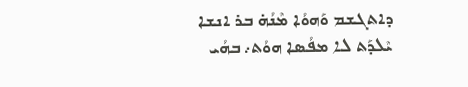ܕܐܬܓܫܡ ܘܰܗܘܳܐ ܡܶܢܳܗ̇ ܒܪ ܐܢܫܐ ܝܶܠܕܰܬ ܠܐ ܡܦܳܣܐ ܗܘܳܬ܇ ܒܗܳܝ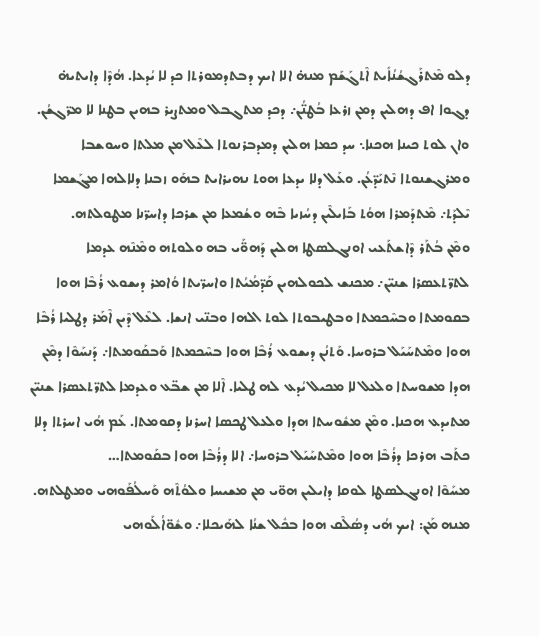ܕܠܘ ܡܶܬܪܰܓܫܳܢܳܐܺܝܬ ܐܶܬܓܰܫܰܡ ܡܢܗ̇ ܐܠܐ ܐܝܟ ܕܒܬܕܡܘܪܬܐ ܟܕ ܠܐ ܝܳܕܥܐ. ܗܳܕܶܐ ܕܐܝܬܝܗ̇ ܕܓܘܐ ܐܦ ܕܗܠܝܢ ܕܡܢ ܙܪܥܐ ܒܳܛܢ̈ܳܢ܇ ܕܟܕ ܡܬܓܒܠ ܘܡܬܨܝܪ ܒܗܝܢ ܒܛܢܐ ܠܐ ܡܖ̈ܓܫܳܢ. ܘܐܢ ܠܘܬ ܟܝܢܐ ܗܟܢܐ܆ ܚܕ ܟܡܐ ܗܠܝܢ ܕܡܕܒܪܢܘܬܐ ܠܥܶܠ ܡܢ ܡܠܬܐ ܘܚܘܫܒܐ ܘܡܪܓܫܢܘܬܐ ܢܶܬܝܰܕ̈ܥܳܢ. ܘܥܰܠ ܕܠܐ ܝܕܥܐ ܗܘܬ ܢܗܝܪܐܝܬ ܒܗܰܘ ܙܒܢܐ ܕܠܐܠܗܐ ܡܓܰܫܡܐ ܝܶܠܕܰܬ܇ ܡܶܬܕܰܡܪܐ ܗܘܳܬ ܒܰܐܝܠܶܝܢ ܕܚܳܙܝܐ ܒܶܗ ܘܫܳܡܥܐ ܡܢ ܫܪܟܐ ܕܐܚܖ̈ܢܐ ܡܛܘܠܬܗ.
ܘܡܶܢ ܒܳܬܰܪ ܕܶܐܫܬܰܥܝ ܐܘܢܓܠܣܛܐ ܗܠܝܢ ܕܰܗܘ̈ܰܝ ܒܗ ܘܠܘܬܗ ܘܡܶܢܶܗ ܥܕܡܐ ܠܬܖ̈ܬܥܣܪܐ ܫܢܝ̈ܢ܇ ܡܟܢܫ ܠܟܘܠܗܝܢ ܩܰܕ̈ܡܳܝܳܬܐ ܘܐܚܖ̈ܝܬܐ ܘܳܐܡܪ ܕܝܫܘܥ ܪܳܒܶܐ ܗܘܐ ܒܩܘܡܬܐ ܘܒܚܶܟܡܬܐ ܘܒܛܝܒܘܬܐ ܠܘܬ ܐܠܗܐ ܘܒܢ̈ܝ ܐܢܫܐ. ܠܥܶܠ ܕܶܝܢ ܐܶܡܰܪ ܕܛܠܝܐ ܪܳܒܶܐ ܗܘܐ ܘܡܶܬܚܰܝܰܠ ܒܪܘܚܐ. ܘܰܬܢܳܢ ܕܝܫܘܥ ܪܳܒܶܐ ܗܘܐ ܒܚܶܟܡܬܐ ܘܰܒܩܰܘܡܬܐ܇ ܕܰܢܚܰܘܶܐ ܕܡܶܢ ܗܕܐ ܡܫܘܚܬܐ ܘܠܥܠ ܠܐ ܡܟܝܠ ܝܳܕܥ ܠܗ ܛܠܝܐ. ܐܶܠܐ ܡܢ ܫܒ̈ܥ ܘܥܕܡܐ ܠܬܖ̈ܬܥܣܪܐ ܫܢܝ̈ܢ ܡܬܝܕܥ ܗܟܢܐ. ܘܡܶܢ ܡܫܽܘܚܬܐ ܗܕܐ ܘܠܥܠ ܛܟܣܐ ܐܚܪܢܐ ܕܩܘܡܬܐ. ܥܰܡ ܗܳܝ ܐܚܪܬܐ ܕܠܐ ܟܬܰܒ ܗܪܟܐ ܕܪܳܒܶܐ ܗܘܐ ܘܡܶܬܚܰܝܰܠ ܒܪܘܚܐ܇ ܐܠܐ ܕܪܳܒܶܐ ܗܘܐ ܒܩܰܘܡܬܐ…
ܡܚܰܘܶܐ ܐܘܢܓܠܣܛܐ ܠܘܩܐ ܕܐܝܠܝܢ ܗܘ̈ܝ ܡܢ ܡܫܝܚܐ ܘܠܘܳܬܶܗ ܘܰܚܠܳܦܰܘܗܝ ܘܡܛܠܬܗ. ܡܢܗ ܡܰܢ: ܐܝܟ ܗܳܝ ܕܣܳܠܶܩ ܗܘܐ ܒܟܽܠ ܫܢܳܐ ܠܗܰܝܟܠܐ܇ ܘܫܽܘ̈ܐܳܠܰܘܗܝ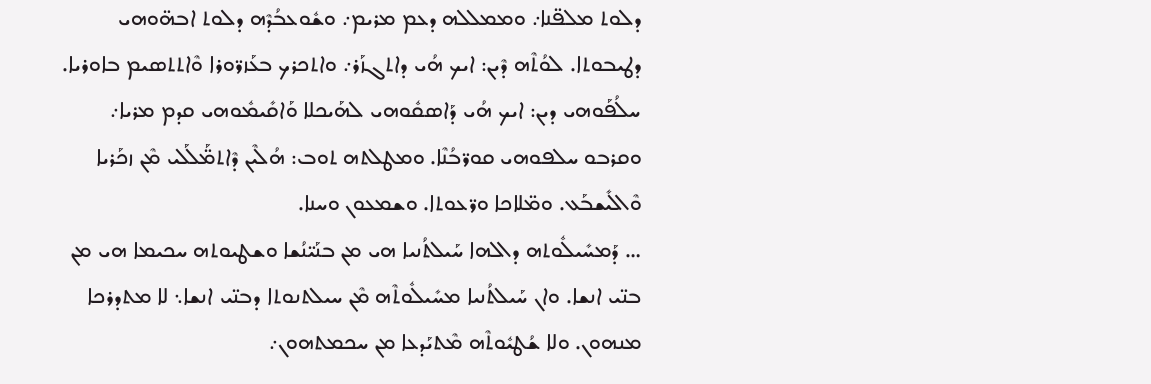ܕܠܘܬ ܡܠܦ̈ܢܐ܇ ܘܡܡܠܠܗ ܕܥܡ ܡܪܝܡ܇ ܘܫܽܘܥܒܳܕܶܗ ܕܠܘܬ ܐܒܗ̈ܘܗܝ ܕܛܝܒܘܬܐ. ܠܘܳܬܶܗ ܕܶܝܢ: ܐܝܟ ܗܳܝ ܕܐܬܓܙܰܪ܇ ܘܐܬܟܪܟ ܒܥܰܙܖ̈ܘܪܐ ܘܶܐܬܬܣܝܡ ܒܐܘܪܝܐ. ܚܠܳܦܰܘܗܝ ܕܝܢ: ܐܝܟ ܗܳܝ ܕܰܐܣܩܽܘܗܝ ܠܗܰܝܟܠܐ ܘܰܐܩܺܝܡܽܘܗܝ ܩܕܡ ܡܪܝܐ܇ ܘܩܪܒܘ ܚܠܦܘܗܝ ܩܘܖ̈ܒܳܢܶܐ. ܘܡܛܠܬܗ ܬܘܒ: ܗܳܠܶܝܢ ܕܶܐܬܡ̈ܰܠܰܠܝ ܡܶܢ ܙܟܰܪܝܐ ܘܶܐܠܺܝܫܒܰܥ. ܘܡ̈ܠܐܟܐ ܘܖ̈ܥܘܬܐ. ܘܫܡܥܘܢ ܘܚܢܐ.
… ܕܰܡܚܺܝܠܽܘܬܗ ܕܐܠܗܐ ܚܰܝܠܬܳܢܝܐ ܗܝ ܡܢ ܒܢܰܝ̈ܢܳܫܐ ܘܫܛܝܘܬܗ ܚܟܝܡܐ ܗܝ ܡܢ ܒܢ̈ܝ ܐܢܫܐ. ܘܐܢ ܚܰܝܠܬܳܢܝܐ ܡܚܺܝܠܽܘܬܶܗ ܡܶܢ ܚܝܠܬܢܘܬܐ ܕܒܢ̈ܝ ܐܢܫܐ܆ ܠܐ ܡܬܕܪܟܐ ܡܢܗܘܢ. ܘܠܐ ܫܳܛܝܽܘܬܶܗ ܡܶܬܝܰܕܥܐ ܡܢ ܚܟܡܬܗܘܢ܇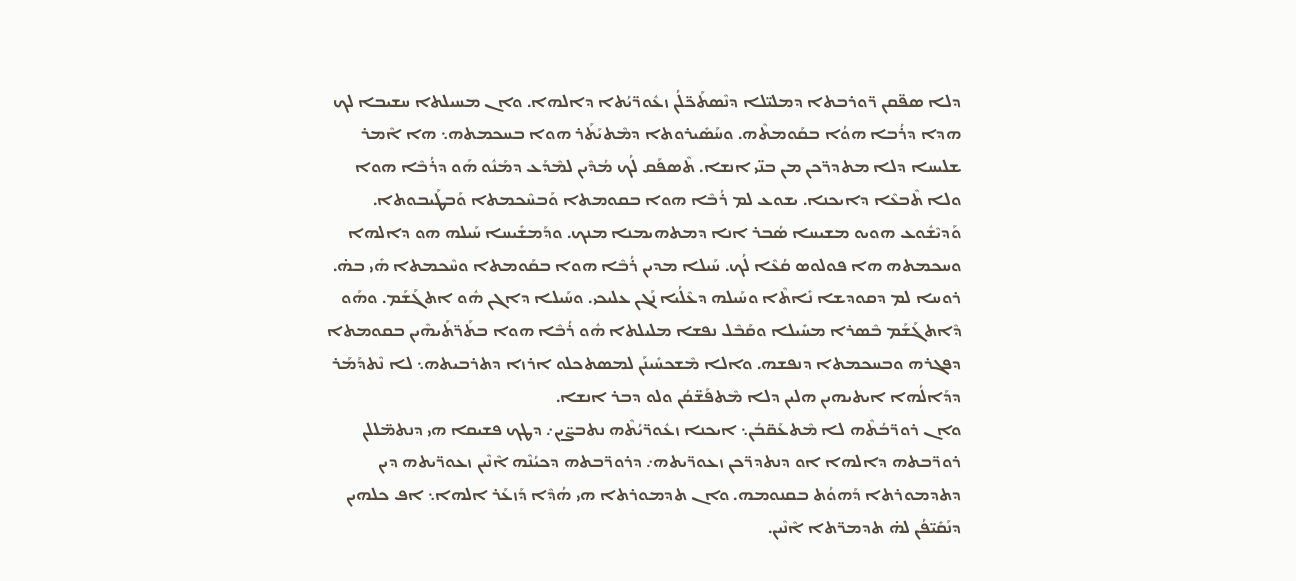ܕܠܐ ܣܦ̈ܩܢ ܖ̈ܘܪܒܬܐ ܕܡܠܝ̈ܠܐ ܕܢܶܣܬܰܟ̈ܠܳܢ ܙܥܽܘܖ̈ܝܳܬܐ ܕܐܠܗܐ. ܘܐܢ ܡܚܝܠܬܐ ܚܫܝܒܐ ܠܟ ܗܕܐ ܕܪܳܒܐ ܗܘܳܐ ܒܩܰܘܡܬܶܗ. ܘܚܰܣܺܝܪܘܬܐ ܕܡܶܬܝܰܬܰܪ ܗܘܐ ܒܚܟܡܬܗ܆ ܗܐ ܐܶܡܪ ܫܠܝܚܐ ܕܠܐ ܡܬܕܖ̈ܟܢ ܡܢ ܒܢ̈ܝ ܐܢܫܐ. ܬܶܣܦܰܩ ܠܳܟ ܡܳܕܶܝܢ ܠܡܶܕܰܥ ܕܡܰܢܽܘ ܗܰܘ ܕܪܳܒܶܐ ܗܘܐ ܘܠܐ ܬܶܒܥܶܐ ܕܐܝܟܢܐ. ܝܫܘܥ ܠܡ ܪܳܒܶܐ ܗܘܐ ܒܩܘܡܬܐ ܘܰܒܚܶܟܡܬܐ ܘܰܒܛܰܝܒܘܬܐ. ܘܰܕܝܶܫܽܘܥ ܗܘܝܘ ܡܫܝܚܐ ܣܳܒܪ ܐܢܐ ܕܡܬܗܝܡܢܐ ܡܢܟ. ܘܕܰܡܫܺܝܚܐ ܚܰܝܠܗ ܗܘ ܕܐܠܗܐ ܘܚܟܡܬܗ ܗܐ ܦܘܠܘܣ ܩܳܥܶܐ ܠܳܟ. ܚܰܝܠܐ ܡܕܝܢ ܪܳܒܶܐ ܗܘܐ ܒܩܰܘܡܬܐ ܘܚܶܟܡܬܐ ܗܺܝ ܒܗ̇. ܪܘܚܐ ܠܡ ܕܩܘܕܫܐ ܢܺܐܬܶܐ ܘܚܰܝܠܗ ܕܥܶܠܳܝܐ ܢܰܓܢ ܥܠܝܟܝ. ܘܚܰܝܠܐ ܕܐܓܢ ܗܽܘ ܐܬܓܰܫܰܡ. ܘܗܰܘ ܕܶܐܬܓܰܫܰܡ ܒܶܣܪܐ ܡܚܺܝܠܐ ܘܩܰܒܶܠ ܢܦܫܐ ܡܠܝܠܬܐ ܗܽܘ ܪܳܒܶܐ ܗܘܐ ܒܬܰܖ̈ܬܰܝܗܶܝܢ ܒܩܘܡܬܐ ܕܦܓܪܗ ܘܒܚܟܡܬܐ ܕܢܦܫܗ. ܘܐܠܐ ܡܶܫܟܚܺܝܢܰܢ ܠܡܣܬܟܠܘ ܐܪܙܐ ܕܬܪܒܝܬܗ܆ ܠܐ ܢܶܬܕܰܡܰܪ ܕܕܰܐܠܳܗܐ ܐܝܬܝܗܝܢ ܗܠܝܢ ܕܠܐ ܡܶܬܦܰܫ̈ܩܳܢ ܘܠܘ ܕܒܪ ܐܢܫܐ.
ܘܐܢ ܪܘܖ̈ܒܳܬܶܗ ܠܐ ܡܶܬܥܰܩ̈ܒܳܢ܆ ܐܝܟܢܐ ܙܥܽܘܖ̈ܝܳܬܶܗ ܢܬܒܨ̈ܝܢ܇ ܕܛܟ ܦܫܝܩܐ ܗܝ ܕܢܬܡ̈ܠܠܢ ܪܘܖ̈ܒܬܗ ܕܐܠܗܐ ܐܘ ܕܢܬܕܖ̈ܟܢ ܙܥܘܖ̈ܝܬܗ܇ ܕܪܘܖ̈ܒܬܗ ܕܟܝܳܢܶܗ ܐܶܢܶܝܢ ܙܥܘܖ̈ܝܬܗ ܕܝܢ ܕܬܕܡܘܪܬܐ ܕܰܗܘܳܬ ܒܩܢܘܡܗ. ܘܐܢ ܬܕܡܘܪܬܐ ܗܝ ܗܳܕܶܐ ܕܰܙܥܰܪ ܐܠܗܐ܆ ܐܦ ܟܠܗܝܢ ܕܢܰܩܺܝ̈ܦܳܢ ܠܗ̇ ܬܕܡܖ̈ܬܐ ܐܶܢܶܝܢ.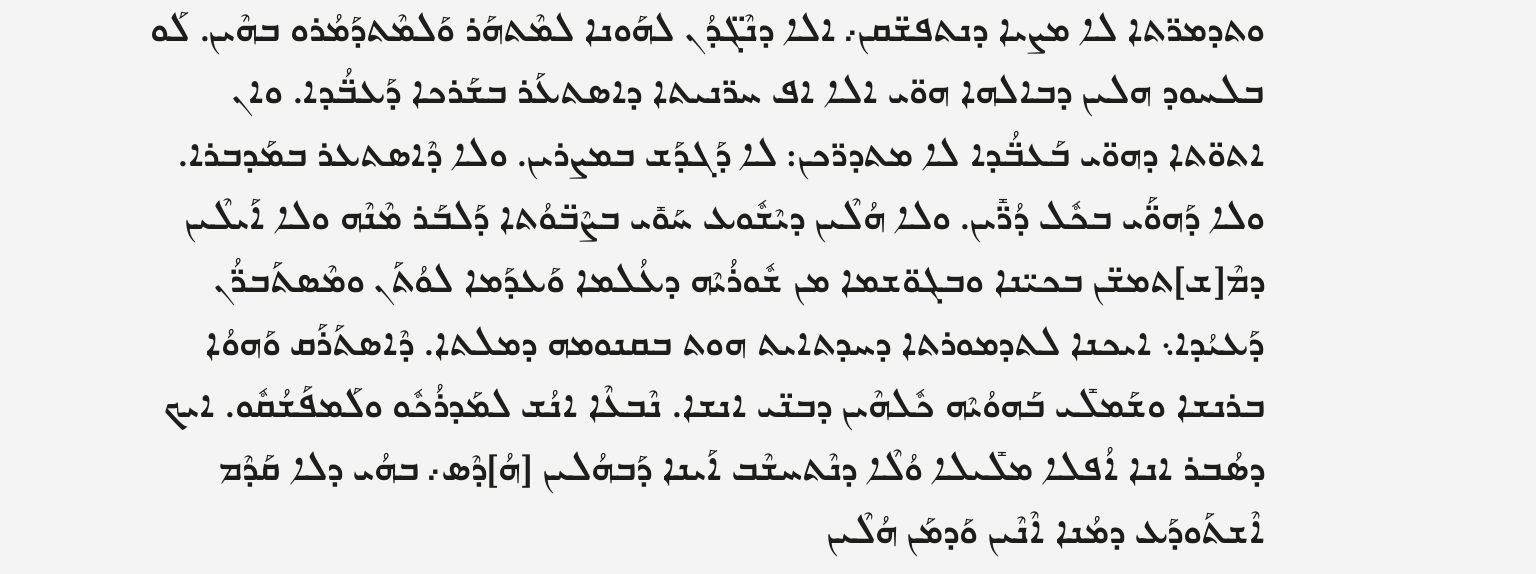ܘܬܕܡܖ̈ܬܐ ܠܐ ܡܨܝܐ ܕܢܬܦܫ̈ܩܢ܇ ܐܠܐ ܕܢܶܓ̈ܕܳܢ ܠܗܰܘܢܐ ܠܡܶܬܗܰܪ ܘܰܠܡܶܬܕܰܡܳܪܘ ܒܗܶܝܢ. ܠܰܘ ܒܠܚܘܕ ܗܠܝܢ ܕܒܐܠܗܐ ܗܘ̈ܝ ܐܠܐ ܐܦ ܚܖ̈ܢܝܬܐ ܕܐܣܬܥܰܪ ܒܫܰܪܟܐ ܕܰܥܒ̈ܳܕܐ. ܘܐܢ ܐܬܘ̈ܬܐ ܕܗܘ̈ܝ ܒܰܥܒ̈ܳܕܐ ܠܐ ܡܬܕܖ̈ܟܢ: ܠܐ ܕܰܓܕܰܫ ܒܡܨܪܝܢ. ܘܠܐ ܕܶܐܣܬܥܪ ܒܡܰܕܒܪܐ. ܘܠܐ ܕܰܗܘ̈ܰܝ ܒܟܽܠ ܕܳܖ̈ܺܝܢ. ܘܠܐ ܗܳܠܶܝܢ ܕܝܶܫܽܘܥ ܚܰܘܺܝ ܒܨܶܒ̈ܘܳܬܐ ܕܰܠܒܰܪ ܡܶܢܶܗ ܘܠܐ ܐܰܝܠܶܝܢ ܕܡܶ[ܫ]ܬܡܫ̈ܢ ܒܟܝ̈ܢܐ ܘܒܓܘ̈ܫܡܐ ܡܢ ܫܽܘܪܳܝܶܗ ܕܥܳܠܡܐ ܘܰܥܕܰܡܐ ܠܘܳܬܰܢ ܘܡܶܣܬܰܒܖ̈ܳܢ ܕܰܥܝܳܕܐ܆ ܐܝܟܢܐ ܠܬܕܡܘܪܬܐ ܕܚܕܬܐܝܬ ܗܘܬ ܒܩܢܘܡܗ ܕܡܠܬܐ. ܕܶܐܣܬܰܪܰܩ ܘܰܗܘܳܐ ܒܪܢܫܐ ܘܫܰܡܠܺܝ ܒܰܗܘܳܝܶܗ ܟܽܠܗܶܝܢ ܕܒܢ̈ܝ ܐܢܫܐ. ܢܶܒܥܶܐ ܐܢܳܫ ܠܡܰܕܪܳܟܽܘ ܘܠܰܡܦܰܫܳܩܽܘ. ܐܝܟ ܕܣܳܒܪ ܐܢܐ ܐܳܦܠܐ ܡܠܺܝܠܐ ܘܳܠܶܐ ܕܢܶܬܚܫܶܒ ܐܰܝܢܐ ܕܰܒܗܳܠܝܢ [ܗܳ]ܕܶܣ܇ ܒܗܳܝ ܕܠܐ ܩܰܕܶܡ ܐܶܫܬܰܘܕܰܥ ܕܡܳܢܐ ܐܶܢܶܝܢ ܘܰܕܡܰܢ ܗܳܠܶܝܢ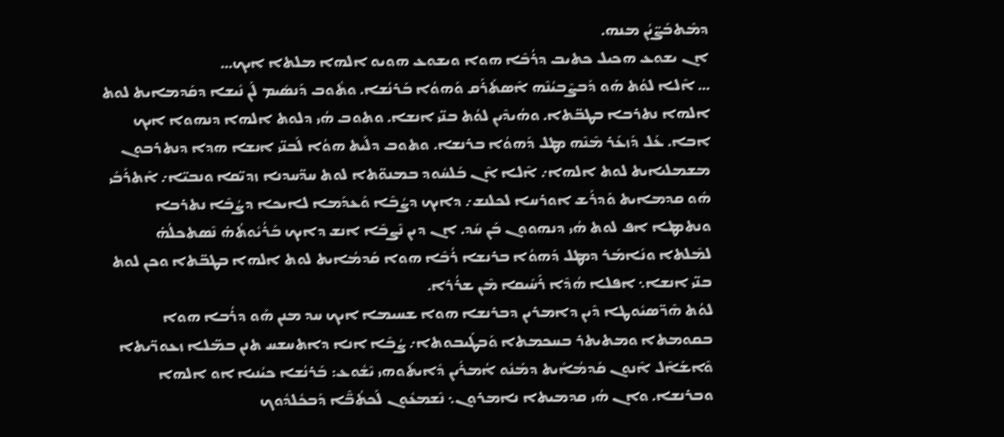ܕܡܶܬܒܰܨ̈ܝܳܢ ܡܢܗ.
ܐܢ ܝܫܘܥ ܗܟܝܠ ܟܬܝܒ ܕܪܳܒܶܐ ܗܘܐ ܘܝܫܘܥ ܗܘܝܘ ܐܠܗܐ ܡܠܬܐ ܐܝܟ…
… ܐܶܠܐ ܠܘܳܬ ܗܰܘ ܕܰܒܨܶܒܝܳܢܶܗ ܐܶܣܬܰܪܰܩ ܘܰܗܘܳܐ ܒܰܪܢܳܫܐ. ܘܬܽܘܒ ܕܰܢܣܺܝܡ ܠܰܢ ܢܺܝܫܐ ܕܩܰܕܡܐܝܬ ܠܘܬ ܐܠܗܐ ܢܬܪܒܐ ܒܛܒ̈ܬܐ. ܘܗܳܝܕܶܝܢ ܠܘܳܬ ܒܢ̈ܝ ܐܢܫܐ. ܘܬܘܒ ܗܳܝ ܕܠܘܬ ܐܠܗܐ ܕܢܗܘܐ ܐܝܟ ܐܒܐ. ܥܰܠ ܕܰܙܥܰܪ ܡܶܢܶܗ ܡܛܠ ܕܰܗܘܳܐ ܒܪܢܫܐ. ܘܬܘܒ ܕܠܰܝܬ ܗܘܳܐ ܠܰܒܢ̈ܝ ܐܢܫܐ ܗܕܐ ܕܢܬܪܒܘܢ ܡܫܡܠܝܐܝܬ ܠܘܬ ܐܠܗܐ܇ ܐܶܠܐ ܐܶܢ ܒܰܠܚܽܘܕ ܒܡܢܘ̈ܬܐ ܠܘܬ ܚܕ̈ܚܕܢܐ ܙܕܝ̈ܩܐ ܘܢܒܝ̈ܐ܇ ܐܶܬܪܰܒܺܝ ܗܽܘ ܩܕܡܐܝܬ ܘܰܕܪܰܫ ܐܘܪܚܐ ܠܟܠܢܫ܇ ܕܐܝܟ ܕܨܳܒܶܐ ܘܰܥܕܰܡܐ ܠܐܝܟܐ ܕܨܳܒܶܐ ܢܬܪܒܐ ܘܢܬܡܛܐ ܐܦ ܠܘܬ ܗܳܝ ܕܢܗܘܘܢ ܒܰܢ ܚܰܕ. ܐܢ ܕܝܢ ܢܶܨܒܶܐ ܐܢܫ ܕܐܝܟ ܒܰܪܳܝܽܘܬܳܗ̇ ܢܶܣܬܟܠܳܗ̇ ܠܡܶܠܬܐ ܘܢܺܐܡܰܪ ܕܡܛܠ ܕܰܗܘܳܐ ܒܪܢܫܐ ܪܳܒܶܐ ܗܘܐ ܩܰܕܡܳܐܝܬ ܠܘܬ ܐܠܗܐ ܒܛܒ̈ܬܐ ܘܟܢ ܠܘܬ ܒܢ̈ܝ ܐܢܫܐ܆ ܐܦܠܐ ܗܳܕܶܐ ܪܰܚܺܝܩܐ ܡܶܢ ܫܪܳܪܐ.
ܠܘܳܬ ܗܶܖ̈ܣܝܽܘܛܐ ܕܶܝܢ ܕܐܡܪܝܢ ܕܒܪܢܫܐ ܗܘܐ ܫܚܝܡܐ ܐܝܟ ܚܕ ܡܢܢ ܗܰܘ ܕܪܳܒܐ ܗܘܐ ܒܩܘܡܬܐ ܘܡܬܝܬܪ ܒܚܟܡܬܐ ܘܰܒܛܰܝܒܘܬܐ܇ ܨܳܒܶܐ ܐܢܐ ܕܐܬܚܫܚ ܬܢܢ ܒܡ̈ܠܐ ܙܥܘܖ̈ܝܬܐ ܘܶܐܫܰܐܶܠ ܐܶܢܘܢ ܩܰܕܡܳܐܺܝܬ ܕܡܰܢܽܘ ܐܳܡܪܺܝܢ ܕܺܐܝܬܰܘܗܝ ܝܶܫܽܘܥ: ܒܰܪܢܳܫܐ ܟܝܳܢܝܐ ܐܘ ܐܠܗܐ ܘܒܪܢܫܐ. ܘܐܢ ܗܳܝ ܩܕܡܝܬܐ ܢܐܡܪܘܢ܆ ܢܶܫܡܥܽܘܢ ܠܰܟܬܳܒ̈ܶܐ ܕܰܒܟܽܠܕܽܘܟ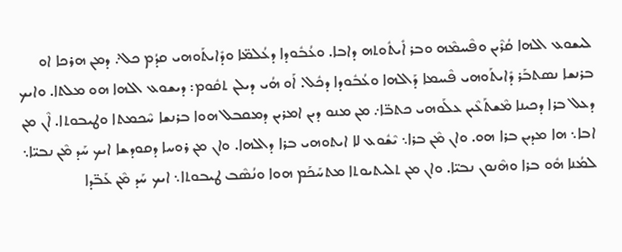ܠܝܫܘܥ ܐܠܗܐ ܩܳܪܶܝܢ ܘܦܶܚܡܶܗ ܘܒܪ ܐܺܝܬܽܘܬܗ ܕܐܒܐ. ܘܥܳܒܽܘܕܐ ܕܥܳܠܡ̈ܐ ܘܕܺܐܝܬܰܘܗܝ ܩܕܳܡ ܟܠ܇ ܕܡܢ ܗܪܟܐ ܐܘ ܒܪܢܫܐ ܢܣܬܒܰܪ ܕܺܐܝܬܰܘܗܝ ܦܶܚܡܐ ܕܰܐܠܗܐ ܘܥܳܒܽܘܕܐ ܕܟܽܠ. ܐܰܘ ܗܳܝ ܕܝܠܢ ܬܩܽܘܡ: ܕܝܫܘܥ ܐܠܗܐ ܗܘ ܡܠܬܐ. ܘܐܝܟ ܕܥܠ ܒܪܐ ܕܟܝܢܐ ܡܶܫܬܰܥܶܝܢ ܥܠܰܘܗܝ ܟܬܒ̈ܐ܇ ܡܢ ܡܢܘ ܕܝܢ ܐܡܪܝܢ ܕܡܩܒܠ ܗܘܐ ܒܪܢܫܐ ܚܶܟܡܬܐ ܘܛܝܒܘܬܐ. ܐܶܢ ܡܢ ܐܒܐ܆ ܗܐ ܡܕܝܢ ܒܪܐ ܗܘ. ܘܐܢ ܡܶܢ ܒܪܐ܆ ܝܶܫܽܘܥ ܠܐ ܐܝܬܘܗܝ ܒܪܐ ܕܐܠܗܐ. ܘܐܢ ܡܢ ܪܘܚܐ ܕܩܘܕܫܐ ܐܝܟ ܚܰܕ ܡܶܢ ܢܒܝ̈ܐ܆ ܠܡܳܢܐ ܗܽܘ ܒܪܐ ܘܗܶܢܘܢ ܢܒܝ̈ܐ. ܘܐܢ ܡܢ ܬܠܝܬܝܘܬܐ ܡܬܚܰܟܰܡ ܗܘܐ ܘܢܳܣܶܒ ܛܝܒܘܬܐ܆ ܐܝܟ ܚܰܕ ܡܶܢ ܥܰܒ̈ܕܐ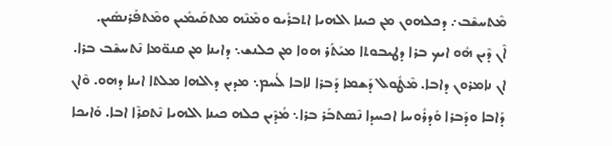ܡܶܬܚܫܶܒ܇ ܕܟܠܗܘܢ ܡܢ ܟܝܢܐ ܐܠܗܝܐ ܐܬܒܪܺܝܘ ܘܡܶܢܶܗ ܡܬܩܰܝܡܺܝܢ ܘܡܶܬܦܰܪܢܣܺܝܢ.
ܐܶܢ ܕܶܝܢ ܗܽܘ ܐܝܟ ܒܪܐ ܕܛܝܒܘܬܐ ܡܝܰܬܰܪ ܗܘܐ ܡܢ ܟܠܢܫ܆ ܕܐܝܢܐ ܡܢ ܩܢܘ̈ܡܐ ܢܶܬܚܫܶܒ ܒܪܐ. ܐܢ ܢܐܡܪܘܢ ܕܐܒܐ. ܡܶܛܽܘܠ ܕܰܫܡܐ ܕܰܒܪܐ ܠܐܒܐ ܠܳܚܡ܆ ܡܕܝܢ ܕܐܠܗܐ ܡܠܬܐ ܐܝܢܐ ܕܗܘ. ܘܶܐܢ ܕܰܐܒܐ ܘܕܰܒܪܐ ܘܰܕܪܽܘܚܐ ܐܟܚܕܐ ܢܶܣܬܒܰܪ ܒܪܐ܆ ܡܳܕܶܝܢ ܟܠܗ ܟܝܢܐ ܐܠܗܝܐ ܢܶܬܩܪܶܐ ܐܒܐ. ܘܰܐܝܟܐ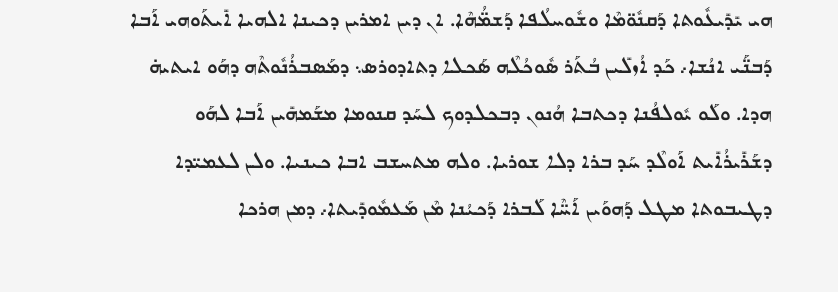ܗܝ ܝܺܕܺܝܥܽܘܬܐ ܕܰܩܢܽܘ̈ܡܶܐ ܘܫܽܘܚܠܳܦܐ ܕܰܫܡ̈ܳܗܶܐ. ܐܢ ܕܝܢ ܐܡܪܝܢ ܕܟܝܢܐ ܐܠܗܝܐ ܐܺܝܬܰܘܗܝ ܐܰܒܐ ܕܰܒܢ̈ܰܝ ܐܢܳܫܐ܇ ܟܰܕ ܐܳܙܠܺܝܢ ܒܳܬܰܪ ܣܽܘܟܳܠܶܗ ܣܰܟܠܐ ܕܬܐܕܘܪܣ܆ ܕܡܰܣܒܪܳܢܽܘܬܶܗ ܕܗܰܘ ܐܝܬܝܗ̇ ܗܕܐ. ܘܠܰܘ ܝܽܘܠܦܳܢܐ ܕܟܬܒܐ ܗܳܢܘܢ ܕܒܟܠܕܘܟ ܠܚܰܕ ܩܢܘܡܐ ܡܫܰܡܗܺܝܢ ܐܰܒܐ ܠܗܰܘ ܕܫܰܪܺܝܪܳܐܺܝܬ ܐܰܘܠܶܕ ܚܰܕ ܒܪܐ ܕܠܐ ܫܘܪܝܐ. ܘܠܗ ܡܬܚܫܒ ܐܒܐ ܟܝܢܝܐ. ܘܠܢ ܠܥܡܝ̈ܕܐ ܕܛܝܒܘܬܐ ܡܛܠ ܕܰܗܘܰܝܢ ܐܰܚ̈ܶܐ ܠܰܒܪܐ ܕܰܟܝܳܢܐ ܡܶܢ ܡܰܥܡܽܘܕܺܝܬܐ܇ ܕܡܢ ܗܪܟܐ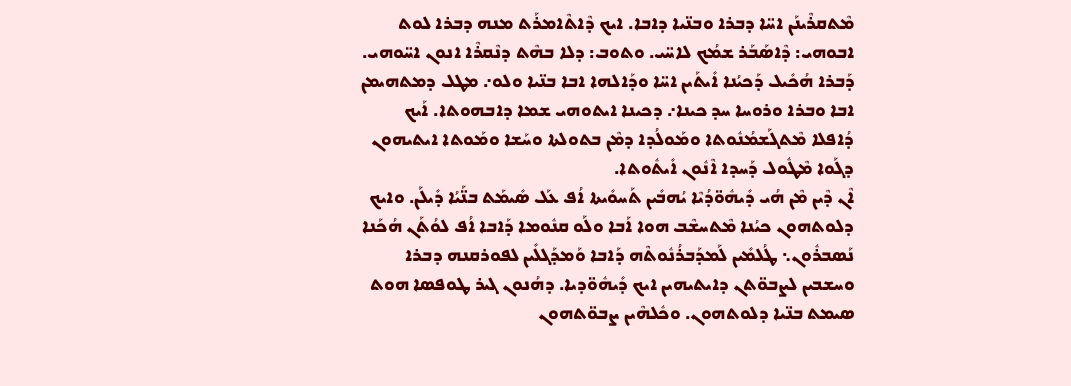ܡܶܬܩܪܶܝܢܰܢ ܐܚ̈ܐ ܕܒܪܐ ܘܒܢ̈ܝܐ ܕܐܒܐ. ܐܝܟ ܕܶܐܬܶܐܡܪܰܬ ܡܢܗ ܕܒܪܐ ܠܘܬ ܐܒܘܗܝ: ܕܶܐܣܰܒܰܪ ܫܡܳܟ ܠܐܚ̈ܝ. ܘܬܘܒ: ܕܠܐ ܒܗܶܬ ܕܢܶܩܪܶܐ ܐܢܘܢ ܐܚ̈ܘܗܝ. ܕܰܒܪܐ ܗܳܟܺܝܠ ܕܰܟܝܳܢܐ ܐܺܝܬܰܝܢ ܐܚ̈ܐ ܘܕܰܐܠܗܐ ܐܒܐ ܒܢ̈ܝܐ ܘܠܘ܇ ܡܛܠ ܕܡܬܗܝܡܢ ܐܒܐ ܘܒܪܐ ܘܪܘܚܐ ܚܕ ܟܝܢܐ܇ ܕܟܝܢܐ ܐܝܬܘܗܝ ܫܡܐ ܕܐܒܗܘܬܐ. ܐܰܝܟ ܕܳܐܦܠܐ ܡܶܬܓܰܫܡܳܢܽܘܬܐ ܘܡܰܘܠܳܕܐ ܕܡܶܢ ܒܬܘܠܬܐ ܘܚܰܫܐ ܘܡܰܘܬܐ ܐܝܬܝܗܘܢ ܕܓܰܘܐ ܡܶܛܽܘܠ ܕܰܚܕܐ ܐܶܢܽܘܢ ܐܺܝܬܽܘܬܐ.
ܐܶܢ ܕܶܝܢ ܡܶܢ ܗܳܝ ܕܺܝܗܽܘ̈ܕܳܝܶܐ ܝܳܗܒܺܝܢ ܬܰܚܘܺܝܬܐ ܐܳܦ ܥܰܠ ܣܺܝܡܰܬ ܒܢ̈ܰܝܳܐ ܕܺܝܠܰܢ. ܘܐܝܟ ܕܠܘܬܗܘܢ ܟܝܳܢܐ ܡܶܬܚܫܶܒ ܗܘܐ ܐܰܒܐ ܘܠܰܘ ܩܢܽܘܡܐ ܕܰܐܒܐ ܐܳܦ ܠܘܳܬܰܢ ܗܳܟܰܢܐ ܢܰܣܒܪܽܘܢ܆ ܛܳܠܡܺܝܢ ܠܰܡܕܰܒܪܳܢܽܘܬܶܗ ܕܰܐܒܐ ܘܰܡܕܰܓܠܺܝܢ ܠܦܘܪܩܢܗ ܕܒܪܐ ܘܚܫܒܝܢ ܠܨܒܘ̈ܬܢ ܕܐܝܬܝܗܝܢ ܐܝܟ ܕܺܝܗܽܘ̈ܕܝܐ. ܕܗܳܢܘܢ ܓܝܪ ܛܘܦܣܐ ܗܘܬ ܣܝܡܬ ܒܢ̈ܝܐ ܕܠܘܬܗܘܢ. ܘܟܽܠܗܶܝܢ ܨܒܘ̈ܬܗܘܢ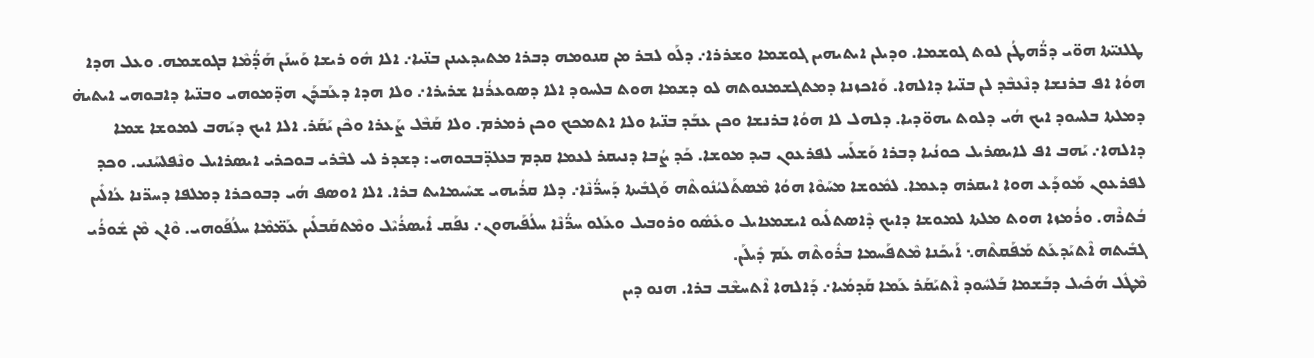ܛܠܢܝ̈ܬܐ ܗܘ̈ܝ ܕܖ̈ܳܗܛܳܢ ܠܘܬ ܓܘܫܡܐ. ܘܕܝܠܢ ܐܝܬܝܗܝܢ ܓܘܫܡܐ ܘܫܪܪܐ܇ ܕܠܰܘ ܠܒܪ ܡܢ ܩܢܘܡܗ ܕܒܪܐ ܡܬܝܕܥܝܢܢ ܒܢ̈ܝܐ܇ ܐܠܐ ܗܽܘ ܪܝܫܐ ܘܰܚܢܰܢ ܗܰܕ̈ܳܡܶܐ ܒܓܘܫܡܗ. ܘܥܠ ܗܕܐ ܗܘܳܐ ܐܦ ܒܪܢܫܐ ܕܢܶܥܒܶܕ ܠܢ ܒܢ̈ܝܐ ܕܐܠܗܐ. ܘܰܐܟܙܢܐ ܕܡܬܓܫܡܢܘܬܗ ܠܘ ܕܫܡܐ ܗܘܬ ܒܠܚܘܕ ܐܠܐ ܕܣܘܥܪܳܢܐ ܫܪܝܪܐ܇ ܘܠܐ ܗܕܐ ܕܥܰܒܕܰܢ ܗܕ̈ܡܘܗܝ ܘܒܢ̈ܝܐ ܕܐܒܘܗܝ ܐܝܬܝܗ̇ ܕܡܠܬܐ ܒܠܚܘܕ ܐܝܟ ܗܳܝ ܕܠܘܬ ܝܗܘ̈ܕܝܐ. ܕܠܗܠ ܠܐ ܗܘܳܐ ܒܪܢܫܐ ܘܟܢ ܥܒܰܕ ܒܢ̈ܝܐ ܘܠܐ ܐܬܡܟܟ ܘܟܢ ܪܡܪܡ. ܘܠܐ ܩܰܒܶܠ ܨܰܥܪܐ ܘܟܶܢ ܝܰܩܰܪ. ܐܠܐ ܐܝܟ ܕܝܰܗܒ ܠܡܘܫܐ ܫܡܐ ܕܐܠܗܐ܇ ܝܰܗܒ ܐܦ ܠܐܝܣܪܝܠ ܟܘܢܳܝܐ ܕܒܪܐ ܘܰܫܠܰܚ ܠܦܪܥܘܢ ܒܝܕ ܡܘܫܐ. ܟܰܕ ܨܳܒܐ ܕܢܝܩܪ ܠܥܡܐ ܩܕܡ ܒܥܠܕ̈ܒܒܘܗܝ: ܕܫܕܪ ܠܝ ܠܒܶܪܝ ܒܘܟܪܝ ܐܝܣܪܐܝܠ ܘܢܶܦܠܚܰܢܝ. ܘܟܕ ܠܦܪܥܘܢ ܡܰܘܕܰܥ ܗܘܐ ܐܝܩܪܗ ܕܥܡܐ. ܠܡܽܘܫܐ ܡܚܰܘܶܐ ܗܘܳܐ ܡܶܣܬܰܠܝܳܢܽܘܬܶܗ ܘܰܓܒܺܝܬܐ ܕܰܚܖ̈ܳܢܶܐ܇ ܕܠܐ ܩܪܳܝܗܝ ܫܚܺܝܡܐܝܬ ܒܪܐ. ܐܠܐ ܐܘܣܦ ܗܳܝ ܕܒܘܟܪܐ ܕܡܠܦܐ ܕܚܖ̈ܢܐ ܥܳܐܠܺܝܢ ܒܳܬܪܶܗ. ܘܪܳܡܙܐ ܗܘܬ ܡܠܬܐ ܠܡܘܫܐ ܕܐܝܟ ܕܶܐܣܬܠܺܝܘ ܐܝܫܡܥܐܝܠ ܘܥܺܣܽܘ ܘܪܘܒܝܠ ܘܥܰܠܘ ܚܖ̈ܳܢܶܐ ܚܠܳܦܰܝܗܘܢ܇ ܢܦܰܩ ܐܺܝܣܪܳܝܶܠ ܘܡܶܬܩܰܒܠܺܝܢ ܥܰܡ̈ܡܶܐ ܚܠܳܦܰܘܗܝ. ܘܶܐܢ ܡܶܢ ܫܽܘܪܳܝ ܓܒܺܝܬܗ ܐܶܬܝܰܕܥܰܬ ܡܰܦܰܩܬܶܗ܆ ܐܰܝܟܰܢܐ ܡܶܬܦܰܚܡܐ ܒܪܽܘܬܶܗ ܥܰܡ ܕܺܝܠܰܢ.
ܡܶܛܽܠ ܗܳܟܺܝܠ ܕܒܰܫܡܐ ܒܰܠܚܽܘܕ ܐܶܬܝܰܩܰܪ ܥܰܡܐ ܩܰܕܡܳܝܐ܇ ܕܰܐܠܗܐ ܐܶܬܚܫܶܒ ܒܪܐ. ܗܢܘ ܕܝܢ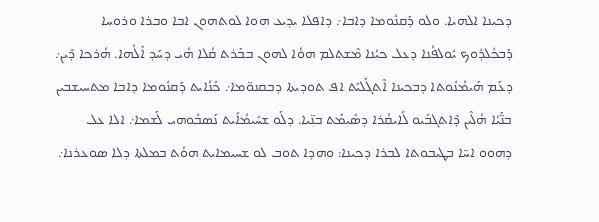ܕܟܝܢܐ ܐܠܗܝܐ. ܘܠܘ ܕܰܩܢܽܘܡܐ ܕܐܒܐ܇ ܕܐܦܠܐ ܝܕܝܥ ܗܘܐ ܠܘܬܗܘܢ ܐܒܐ ܘܒܪܐ ܘܪܘܚܐ ܕܰܒܟܽܠܕܽܘܟ ܝܽܘܠܦܳܢܐ ܕܥܠ ܟܝܳܢܐ ܡܶܫܬܠܡ ܗܘܳܐ ܠܗܘܢ ܒܒܰܪܬ ܩܳܠܐ ܗܳܝ ܕܚܰܕ ܐܰܠܳܗܐ. ܗܳܪܟܐ ܕܶܝܢ܇ ܕܥܰܡ ܗܰܝܡܳܢܽܘܬܐ ܕܒܟܝܢܐ ܐܶܬܓܰܠܝܰܬ ܐܦ ܬܘܕܝܬܐ ܕܒܩܢܘ̈ܡܐ܇ ܟܺܢܳܐܝܬ ܕܰܩܢܽܘܡܐ ܕܐܒܐ ܡܬܚܝܫܒܝܢ ܒܢ̈ܰܝܳܐ ܗܳܠܶܝܢ ܕܶܐܬܓܒܺܝܘ ܠܺܐܝܩܳܪܐ ܕܣܺܝܡܰܬ ܒܢ̈ܝܐ. ܕܠܰܘ ܫܚܺܝܡܳܐܺܝܬ ܢܰܣܒܽܘܗܝ ܠܰܫܡܐ܇ ܐܠܐ ܥܠ ܕܗܘܘ ܐܚ̈ܐ ܒܛܝܒܘܬܐ ܠܒܪܐ ܕܟܝܢܐ: ܘܗܕܐ ܬܘܒ ܠܘ ܫܚܝܡܐܝܬ ܗܘܳܬ ܒܡܠܬܐ ܕܠܐ ܣܘܥܪܢܐ܇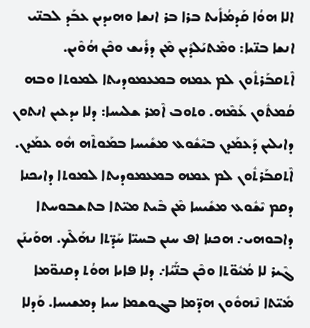ܐܠܐ ܗܘܳܐ ܩܰܕܡܳܐܺܝܬ ܒܪܐ ܒܪ ܐܢܫܐ ܘܗܝܕܝܢ ܥܒܰܕ ܠܒܢ̈ܝ ܐܢܫܐ ܒܢ̈ܝܐ: ܘܡܶܬܝܰܠܕܺܝܢ ܡܶܢ ܕܪܺܝܫ ܘܟܶܢ ܗܳܘܶܝܢ. ܐܶܬܩܒܰܪܬܽܘܢ ܠܡ ܥܡܗ ܒܡܥܡܘܕܝܬܐ ܠܡܘܬܐ ܘܒܗ ܩܳܡܬܽܘܢ ܥܰܡܶܗ. ܘܬܘܒ ܐܶܡܪ ܫܠܝܚܐ: ܕܠܐ ܝܕܥܝܢ ܐܢܬܘܢ ܕܐܝܠܝܢ ܕܰܥܡܰܕܢ ܒܝܶܫܽܘܥ ܡܫܺܝܚܐ ܒܡܰܘܬܶܗ ܗܽܘ ܥܡܰܕܢ. ܐܶܬܩܒܰܪܬܽܘܢ ܠܡ ܥܡܗ ܒܡܥܡܘܕܝܬܐ ܠܡܘܬܐ ܕܐܝܟܢܐ ܕܩܡ ܝܶܫܽܘܥ ܡܫܺܝܚܐ ܡܶܢ ܒܶܝܬ ܡܝ̈ܬܐ ܒܬܫܒܘܚܬܐ ܕܐܒܘܗܝ܇ ܗܟܢܐ ܐܦ ܚܢܢ ܒܚܝ̈ܐ ܚܰܕ̈ܬܐ ܢܗܰܠܶܟ. ܗܘܰܝܢܰܢ ܓܶܝܪ ܠܐ ܡܳܝܽܘ̈ܬܐ ܘܟܶܢ ܒܢ̈ܰܝܳܐ܇ ܕܠܐ ܦܐܝܐ ܗܘܳܬ ܕܩܢܘ̈ܡܐ ܡܺܝ̈ܬܐ ܢܶܗܘܽܘܢ ܗܕ̈ܡܐ ܒܓܘܫܡܐ ܚܝܐ ܕܡܫܝܚܐ. ܘܰܕܠܐ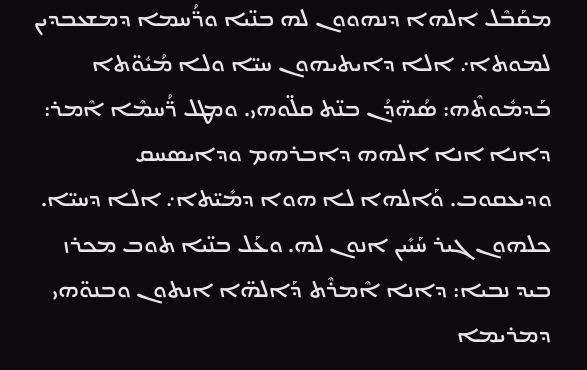ܡܩܰܒܶܠ ܐܠܗܐ ܕܢܗܘܘܢ ܠܗ ܒܢ̈ܝܐ ܘܖ̈ܳܚܡܐ ܕܡܫܥܒܕܝܢ ܠܡܘܬܐ܇ ܐܠܐ ܕܐܝܬܝܗܘܢ ܚܝ̈ܐ ܘܠܐ ܡܳܝܽܘ̈ܬܐ ܒܰܕܡܽܘܬܶܗ: ܣܳܗ̈ܕܳܢ ܒܢ̈ܬ ܩܠ̈ܘܗܝ. ܘܡܛܠ ܖ̈ܳܚܡܶܐ ܐܶܡܪ: ܕܐܢܐ ܐܢܐ ܐܠܗܗ ܕܐܒܪܗܡ ܘܕܐܝܣܚܩ ܘܕܝܥܩܘܒ. ܘܰܐܠܗܐ ܠܐ ܗܘܐ ܕܡܺܝ̈ܬܐ܇ ܐܠܐ ܕܚܝ̈ܐ. ܟܠܗܘܢ ܓܝܪ ܚܰܝܺܝܢ ܐܢܘܢ ܠܗ. ܘܥܰܠ ܒܢ̈ܝܐ ܬܘܒ ܡܟܪܙ ܒܝܕ ܢܒܝܐ: ܕܐܢܐ ܐܶܡܪܶܬ ܕܰܐܠܗ̈ܐ ܐܢܬܘܢ ܘܒܢܘ̈ܗܝ ܕܡܪܝܡܐ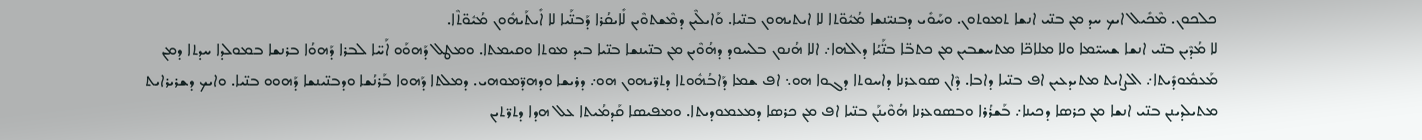ܟܠܟܘܢ. ܡܶܟܺܝܠ ܐܝܟ ܚܕ ܡܢ ܒܢ̈ܝ ܐܢܫܐ ܬܡܘܬܘܢ. ܘܚܰܘܺܝ ܕܒܢܝ̈ܢܫܐ ܡܳܝܽܘ̈ܬܐ ܠܐ ܐܝܬܝܗܘܢ ܒܢ̈ܝܐ. ܘܰܐܝܠܶܝܢ ܕܡܶܫܬܘܶܝܢ ܠܺܐܝܩܳܪܐ ܕܰܒܢ̈ܰܝܐ ܠܐ ܐܺܝܬܰܝܗܽܘܢ ܡܳܝܽܘ̈ܬܶܐ.
ܠܐ ܡܳܕܶܝܢ ܒܢ̈ܝ ܐܢܫܐ ܫܚܝ̈ܡܐ ܘܠܐ ܡܠܐܟ̈ܐ ܡܬܚܫܒܝܢ ܡܢ ܟܬܒ̈ܐ ܒܢ̈ܰܝܳܐ ܕܐܠܗܐ܇ ܐܠܐ ܗܳܢܘܢ ܒܠܚܘܕ ܕܗܳܘܶܝܢ ܡܢ ܒܢ̈ܝܢܫܐ ܒܢ̈ܝܐ ܒܝܕ ܡܘܬܐ ܘܩܝܡܬܐ. ܘܡܛܠ ܕܰܗܘܰܘ ܐܰܚ̈ܐ ܠܒܪܐ ܕܰܗܘܳܐ ܒܪܢܫܐ ܒܡܘܠܕܐ ܚܕܬܐ ܕܡܢ ܡܰܥܡܽܘܕܺܝܬܐ܇ ܐܠܨܐܝܬ ܡܬܝܕܥܝܢ ܐܦ ܒܢ̈ܝܐ ܕܐܒܐ. ܕܶܐܢ ܣܘܥܪܢܐ ܕܐܚܘܬܐ ܕܓܘܐ ܗܘ܆ ܐܦ ܫܡܐ ܕܰܐܒܳܗܽܘܬܐ ܕܬܖ̈ܝܗܘܢ ܗܘ܇ ܕܪܝܫܐ ܘܕܗܕ̈ܡܘܗܝ. ܕܡܠܬܐ ܕܰܗܘܐ ܒܰܪܢܳܫܐ ܘܕܒܢ̈ܝܢܫܐ ܕܰܗܘܘ ܒܢ̈ܝܐ. ܘܐܝܟ ܕܫܪܝܪܐܝܬ ܡܬܝܠܕܝܢܢ ܒܢ̈ܝ ܐܢܫܐ ܡܢ ܟܪܣܐ ܕܟܝܢܐ܇ ܒܰܫܪܳܪܐ ܘܒܣܘܥܪܢܐ ܗܳܘܶܝܢܰܢ ܒܢ̈ܝܐ ܐܦ ܡܢ ܟܪܣܐ ܕܡܥܡܘܕܝܬܐ. ܘܡܦܝܣܐ ܩܰܕܡܳܝܬܐ ܥܠ ܗܕܐ ܕܬܖ̈ܬܝܢ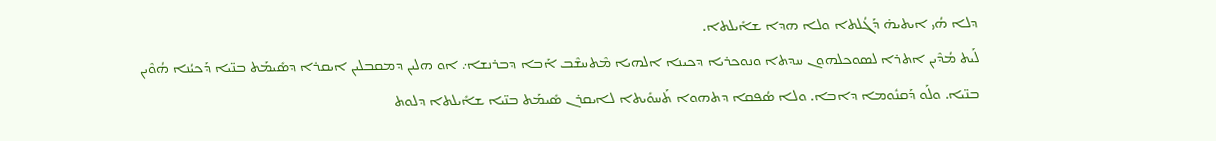ܕܠܐ ܗܳܝ ܐܝܬܝܗ̇ ܕܰܓܳܠܬܐ ܘܠܐ ܗܕܐ ܫܐܺܝܠܬܐ.
ܠܰܝܬ ܡܳܕܶܝܢ ܐܬܪܐ ܠܣܘܟܠܗܘܢ ܚܕܬܐ ܘܢܘܟܪܝܐ ܕܟܝܢܐ ܐܠܗܝܐ ܡܶܬܚܫܶܒ ܐܰܒܐ ܕܒܪܢܫܐ܇ ܐܘ ܗܠܝܢ ܕܡܩܒܠܝܢ ܐܝܩܪܐ ܕܣܺܝܡܰܬ ܒܢ̈ܝܐ ܕܰܟܝܳܢܐ ܗܳܘܶܝܢ ܒܢ̈ܝܐ. ܘܠܰܘ ܕܰܩܢܽܘܡܐ ܕܐܒܐ. ܘܠܐ ܣܳܦܩܐ ܕܬܗܘܐ ܬܰܚܘܺܝܬܐ ܠܐܝܩܪܢ ܣܺܝܡܰܬ ܒܢ̈ܝܐ ܫܐܺܝܠܬܐ ܕܠܘܬ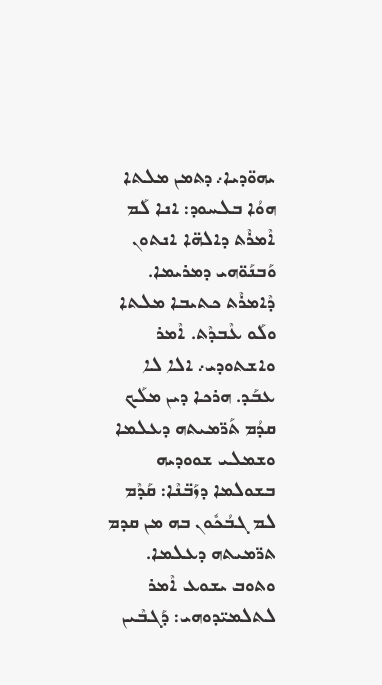ܝܗܘ̈ܕܝܐ܇ ܕܬܡܢ ܡܠܬܐ ܗܘܳܐ ܒܠܚܘܕ: ܐܢܐ ܠܰܡ ܐܶܡܪܶܬ ܕܐܠܗ̈ܐ ܐܢܬܘܢ ܘܰܒܢܰܘ̈ܗܝ ܕܡܪܝܡܐ. ܕܶܐܡܪܶܬ ܟܬܝܒܐ ܡܠܬܐ ܘܠܰܘ ܥܶܒܕܶܬ. ܐܶܡܪ ܘܐܫܬܘܕܝ܇ ܐܠܐ ܠܐ ܥܒܰܕ. ܗܪܟܐ ܕܝܢ ܡܠܰܟ ܩܕܳܡ ܬܰܖ̈ܡܝܬܗ ܕܥܠܡܐ ܘܫܡܠܝ ܫܘܘܕܝܗ ܒܫܘܠܡܐ ܕܙܰܒ̈ܢܶܐ: ܩܰܕܶܡ ܠܡ ܓܒܳܟܽܘܢ ܒܗ ܡܢ ܩܕܡ ܬܖ̈ܡܝܬܗ ܕܥܠܡܐ. ܘܬܘܒ ܝܫܘܥ ܐܶܡܪ ܠܬܠܡܝ̈ܕܘܗܝ: ܕܰܓܒܶܝܢ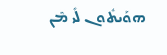ܗܘܰܝܬܽܘܢ ܠܺܝ ܡܶܢ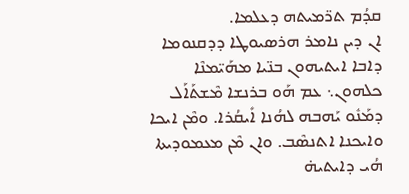ܩܕܳܡ ܬܖ̈ܡܝܬܗ ܕܥܠܡܐ.
ܐܢ ܕܝܢ ܢܐܡܪ ܗܪܣܝܘܛܐ ܕܕܩܢܘܡܐ ܕܐܒܐ ܐܝܬܝܗܘܢ ܒܢ̈ܝܐ ܡܗܰܝ̈ܡܢܶܐ ܟܠܗܘܢ܆ ܥܡ ܗܰܘ ܒܪܢܫܐ ܡܶܫܬܰܐܰܠ ܕܡܰܢܽܘ ܝܰܗܒܗ ܠܗܳܢܐ ܐܺܝܩܳܪܐ. ܘܡܶܢ ܐܝܟܐ ܘܐܝܟܢܐ ܐܬܢܣܶܒ. ܘܐܢ ܡܶܢ ܡܥܡܘܕܝܬܐ ܗܳܝ ܕܐܝܬܝܗ̇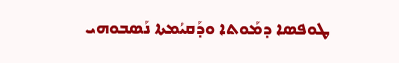ܛܘܦܣܐ ܕܡܰܘܬܐ ܘܕܰܩܝܳܡܬܐ ܢܰܣܒܘܗܝ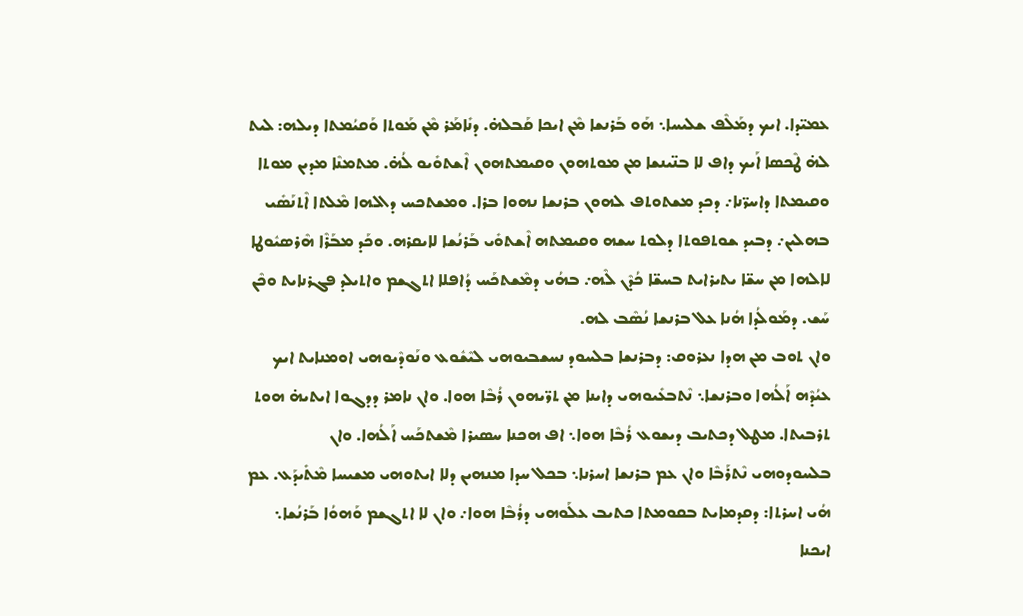ܥܡܝ̈ܕܐ. ܐܝܟ ܕܡܰܠܶܦ ܫܠܝܚܐ܆ ܗܰܘ ܒܰܪܢܫܐ ܡܶܢ ܐܝܟܐ ܩܰܒܠܗ̇. ܕܢܺܐܡܰܪ ܡܶܢ ܡܰܘܬܐ ܘܰܩܝܳܡܬܐ ܕܝܠܗ: ܠܝܬ ܠܗ̇ ܛܶܟܣܐ ܐܰܝܟ ܕܐܦ ܠܐ ܒܢ̈ܝܢܫܐ ܡܢ ܡܘܬܗܘܢ ܘܩܝܡܬܗܘܢ ܐܶܫܬܘܺܝܘ ܠܳܗ̇. ܡܬܡܢܶܐ ܡܕܝܢ ܡܘܬܐ ܘܩܝܡܬܐ ܕܐܚܖ̈ܢܐ܇ ܕܟܕ ܡܫܬܘܬܦ ܠܗܘܢ ܒܪܢܫܐ ܢܗܘܐ ܒܪܐ. ܘܡܫܬܟܚ ܕܐܠܗܐ ܡܶܠܬܐ ܐܶܬܢܰܣܺܝ ܒܗܠܝܢ܇ ܕܒܝܕ ܫܘܬܦܘܬܐ ܕܠܘܬ ܚܫܗ ܘܩܝܡܬܗ ܐܶܫܬܘܺܝ ܒܰܪܢܳܫܐ ܠܐܝܩܪܗ. ܘܟܰܕ ܡܒܰܪܶܐ ܗܶܪܣܝܽܘܛܐ ܠܐܠܗܐ ܡܢ ܚܫ̈ܐ ܝܬܝܪܐܝܬ ܒܚܫ̈ܐ ܟܳܕܶܢ ܠܶܗ܇ ܒܗܳܝ ܕܡܶܫܬܟܰܚ ܕܳܐܦܠܐ ܐܬܓܫܡ ܘܐܬܝܠܕ ܦܓܪܢܐܝܬ ܘܟܶܢ ܚܰܫ. ܕܡܰܘܠܳܕܐ ܗܳܢܐ ܥܠ ܒܪܢܫܐ ܢܳܣܶܒ ܠܗ.
ܘܐܢ ܬܘܒ ܡܢ ܗܕܐ ܢܥܪܘܩ: ܕܒܪܢܫܐ ܒܠܚܘܕ ܢܚܫܒܝܘܗܝ ܠܝܶܫܽܘܥ ܘܢܰܘܕܶܝܘܗܝ ܐܘܡܢܐܝܬ ܐܝܟ ܥܝܳܕܶܗ ܐܰܠܳܗܐ ܘܒܪܢܫܐ܆ ܢܶܬܒܥܺܝܘܗܝ ܕܐܝܢܐ ܡܢ ܬܖ̈ܝܗܘܢ ܪܳܒܶܐ ܗܘܐ. ܘܐܢ ܢܐܡܪ ܕܕܓܘܐ ܐܝܬܝܗ̇ ܗܘܬ ܬܪܒܝܬܐ. ܡܛܠ ܕܟܬܝܒ ܕܝܫܘܥ ܪܳܒܶܐ ܗܘܐ܆ ܐܦ ܗܟܢܐ ܚܣܝܪܐ ܡܶܫܬܟܰܚ ܐܰܠܳܗܐ. ܘܐܢ ܒܠܚܘܕܘܗܝ ܢܶܬܪܰܒܶܐ ܘܐܢ ܥܡ ܒܪܢܫܐ ܐܚܪܢܐ܆ ܒܟܠ ܚܕܐ ܡܢܗܝܢ ܕܠܐ ܐܝܬܘܗܝ ܡܫܝܚܐ ܡܶܬܺܝܕܰܥ. ܥܡ ܗܳܝ ܐܚܪܬܐ: ܕܩܕܡܐܝܬ ܒܩܘܡܬܐ ܟܬܝܒ ܥܠܰܘܗܝ ܕܪܳܒܶܐ ܗܘܐ܇ ܘܐܢ ܠܐ ܐܬܓܫܡ ܘܰܗܘܳܐ ܒܰܪܢܳܫܐ܆ ܐܝܟܢܐ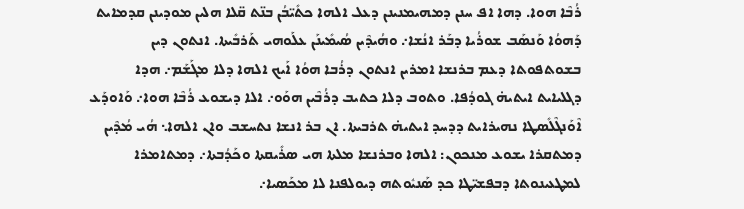ܪܳܒܶܐ ܗܘܐ. ܕܗܐ ܐܦ ܚܢܢ ܕܡܗܝܡܢܝܢܢ ܕܥܠ ܐܠܗܐ ܟܬܺܝ̈ܒܳܢ ܒܢ̈ܬ ܩ̈ܠܐ ܗܠܝܢ ܡܘܕܝܢܢ ܩܕܡܐܝܬ ܕܰܗܘܳܐ ܘܰܢܣܰܒ ܫܘܪܳܝܐ ܕܒܰܪ ܐܢܳܫܐ܇ ܘܗܳܝܕܶܝܢ ܣܳܝܡܺܝܢܰܢ ܥܠܰܘܗܝ ܬܰܪܒܺܝܬܐ. ܐܢܬܘܢ ܕܝܢ ܒܫܘܬܦܘܬܐ ܕܥܡ ܒܪܢܫܐ ܐܡܪܝܢ ܐܢܬܘܢ ܕܪܳܒܐ ܗܘܳܐ ܐܰܝܟ ܐܠܗܐ ܕܠܐ ܡܓܰܫܰܡ܇ ܗܕܐ ܕܓܠܝܐܝܬ ܐܝܬܝܗ̇ ܓܘܕܳܦܐ. ܘܬܘܒ ܕܠܐ ܟܬܝܒ ܕܪܳܒܶܝܢ ܗܘܰܘ܇ ܐܠܐ ܕܝܫܘܥ ܪܳܒܶܐ ܗܘܐ܇ ܘܰܐܘܕܰܥ ܐܶܘܰܢܓܶܠܺܣܛܐ ܢܗܝܪܐܝܬ ܕܕܚܕ ܐܝܬܝܗ̇ ܬܪܒܝܬܐ. ܐܢ ܒܪ ܐܢܫܐ ܢܬܚܫܒ ܘܐܢ ܐܠܗܐ܆ ܗܳܝ ܡܳܕܶܝܢ ܕܡܬܩܪܐ ܝܫܘܥ ܡܢܟܘܢ: ܐܠܗܐ ܘܒܪܢܫܐ ܡܠܬܐ ܗܝ ܣܪܺܝܩܬܐ ܘܟܰܕܳܒܬܐ܇ ܕܡܬܐܡܪܐ ܠܡܛܥܝܢܘܬܐ ܕܒܦܫܝ̈ܛܐ ܟܕ ܣܰܢܝܽܘܬܗ ܕܝܘܠܦܢܐ ܠܐ ܡܟܰܣܝܐ܇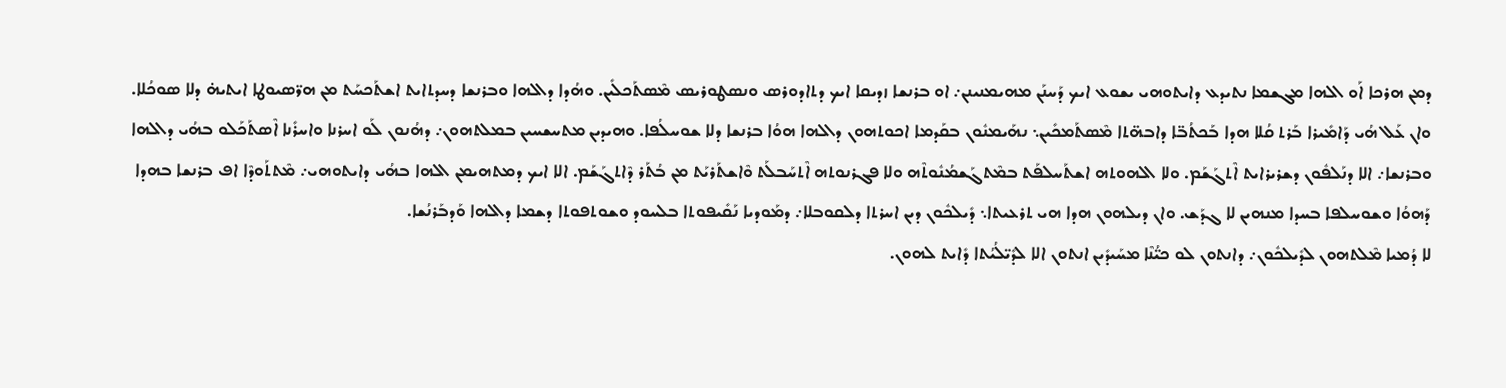ܕܡܢ ܗܪܟܐ ܐܰܘ ܐܠܗܐ ܡܓܫܡܐ ܢܬܝܕܥ ܕܐܝܬܘܗܝ ܝܫܘܥ ܐܝܟ ܕܰܚܢܰܢ ܡܗܝܡܢܝܢܢ܇ ܐܘ ܒܪܢܫܐ ܙܕܝܩܐ ܐܝܟ ܕܬܐܕܘܪܣ ܘܢܣܛܘܪܝܣ ܡܶܣܬܰܟܠܺܝܢ. ܘܗܳܕܐ ܕܐܠܗܐ ܘܒܪܢܫܐ ܕܚܕܬܐܝܬ ܐܫܬܰܟܚܰܬ ܡܢ ܗܖ̈ܣܝܘܛܐ ܐܝܬܝܗ̇ ܕܠܐ ܣܘܟܳܠܐ.
ܘܐܢ ܥܰܠ ܗܳܝ ܕܰܐܡܺܝܪܐ ܒܰܪܬ ܩܳܠܐ ܗܕܐ ܒܰܟܬܳܒ̈ܐ ܕܐܒܗ̈ܬܐ ܡܶܣܬܰܡܟܺܝܢ܆ ܢܗܰܝܡܢܽܘܢ ܒܩܰܕܡܐ ܐܟܘܬܗܘܢ ܕܐܠܗܐ ܗܘܳܐ ܒܪܢܫܐ ܕܠܐ ܫܘܚܠܳܦܐ. ܘܗܝܕܝܢ ܡܬܚܫܚܝܢ ܒܡܠܬܗܘܢ܇ ܕܗܳܢܘܢ ܠܰܘ ܐܚܪܢܐ ܘܐܚܪܺܢܐ ܐܶܣܬܰܟܰܠܘ ܒܗܳܝ ܕܐܠܗܐ ܘܒܪܢܫܐ܇ ܐܠܐ ܕܢܰܠܦܽܘܢ ܕܫܪܝܪܐܝܬ ܐܶܬܓܰܫܰܡ. ܘܠܐ ܐܠܗܘܬܗ ܐܫܬܰܚܠܦܰܬ ܒܡܶܬܓܰܫܡܳܢܽܘܬܶܗ ܘܠܐ ܦܓܪܢܘܬܗ ܐܶܬܚܰܒܠܰܬ ܘܶܐܫܬܰܪܝܰܬ ܡܢ ܒܳܬܰܪ ܕܶܐܬܓܰܫܰܡ. ܐܠܐ ܐܝܟ ܕܡܬܗܝܡܢ ܐܠܗܐ ܒܗܳܝ ܕܐܝܬܘܗܝ܇ ܡܶܬܬܰܘܕܶܐ ܐܦ ܒܪܢܫܐ ܒܗܕܐ ܕܰܗܘܳܐ ܘܫܘܚܠܦܐ ܒܚܕܐ ܡܢܗܝܢ ܠܐ ܓܕܰܫ. ܘܐܢ ܕܝܠܗܘܢ ܗܕܐ ܗܝ ܬܪܥܝܬܐ܆ ܕܺܝܠܟܽܘܢ ܕܝܢ ܐܚܪܬܐ ܕܠܩܘܒܠܐ܇ ܕܡܰܘܕܝܐ ܢܰܩܺܝܦܘܬܐ ܒܠܚܘܕ ܘܫܘܬܦܘܬܐ ܕܫܡܐ ܕܐܠܗܐ ܘܰܕܒܰܪܢܳܫܐ.
ܠܐ ܕܳܡܝܐ ܡܶܠܬܗܘܢ ܠܕܺܝܠܟܽܘܢ܇ ܕܐܢܬܘܢ ܠܘ ܟܝ̈ܳܢܶܐ ܡܚܰܝܕܺܝܢ ܐܢܬܘܢ ܐܠܐ ܠܕܺܝ̈ܠܳܝܳܬܐ ܕܺܐܝܬ ܠܗܘܢ.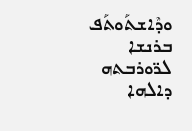ܘܕܶܐܫܬܰܘܬܰܦ ܒܪܢܫܐ ܠܖ̈ܘܪܒܬܗ ܕܐܠܗܐ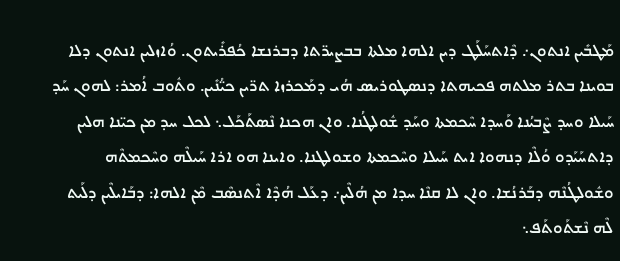ܡܰܛܒܺܝܢ ܐܢܬܘܢ܇ ܕܶܐܬܚܰܠܰܛ ܕܝܢ ܐܠܗܐ ܡܠܬܐ ܒܒܨܝܖ̈ܬܐ ܕܒܪܢܫܐ ܟܳܦܪܺܝܬܘܢ. ܘܳܐܙܠܝܢ ܐܢܬܘܢ ܕܠܐ ܒܘܝܢܐ ܒܬܪ ܡܠܬܗ ܦܟܝܗܬܐ ܕܢܣܛܘܪܝܣ ܗܳܝ ܕܡܰܟܪܙܐ ܬܖ̈ܝܢ ܟܝ̈ܳܢܺܝܢ. ܘܬܽܘܒ ܐܳܡܪ: ܠܗܘܢ ܚܰܕ ܚܰܝܠܐ ܘܚܕ ܨܶܒܝܳܢܐ ܘܰܚܕܐ ܚܶܟܡܬܐ ܘܚܰܕ ܫܽܘܠܛܳܢܐ. ܘܐܢ ܗܟܢܐ ܢܶܣܬܰܟܰܠ܆ ܠܟܠ ܚܕ ܡܢ ܟܝ̈ܢܐ ܗܠܝܢ ܕܐܬܚܰܝܰܕܘ ܘܳܠܶܐ ܕܢܗܘܐ ܐܝܬ ܚܰܝܠܐ ܘܚܶܟܡܬܐ ܘܫܘܠܛܢܐ. ܘܐܝܢܐ ܗܘ ܐܪܐ ܚܰܝܠܶܗ ܘܚܶܟܡܬܶܗ ܘܫܽܘܠܛܳܢܶܗ ܕܒܰܪܢܳܫܐ. ܘܐܢ ܠܐ ܩܢܶܐ ܚܕܐ ܡܢ ܗܳܠܶܝܢ܇ ܕܥܰܠ ܗܳܕܶܐ ܐܶܬܢܣܶܒ ܡܶܢ ܐܠܗܐ: ܕܒܰܐܝܠܶܝܢ ܕܠܰܝܬ ܠܶܗ ܢܶܫܬܰܘܬܰܦ܆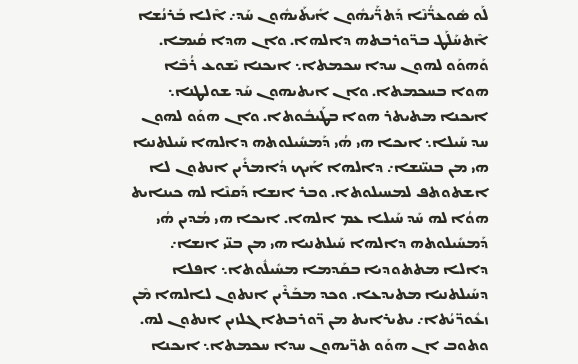ܠܰܘ ܣܽܘܥܖ̈ܳܢܶܐ ܕܰܬܖ̈ܰܝܗܽܘܢ ܐܺܝܬܰܝܗܽܘܢ ܚܰܕ܇ ܐܶܠܐ ܒܰܪܢܳܫܐ ܐܶܬܚܰܠܰܛ ܒܖ̈ܘܪܒܬܗ ܕܐܠܗܐ. ܘܐܢ ܗܕܐ ܩܳܝܡܐ. ܘܰܗܘܰܘ ܠܗܘܢ ܚܕܐ ܚܟܡܬܐ܆ ܐܝܟܢܐ ܝܶܫܘܥ ܪܳܒܶܐ ܗܘܐ ܒܚܟܡܬܐ. ܘܐܢ ܐܝܬܝܗܘܢ ܚܰܕ ܫܘܠܛܢܐ܆ ܐܝܟܢܐ ܡܬܝܬܪ ܗܘܐ ܒܛܰܝܒܽܘܬܐ. ܘܐܢ ܗܘܰܘ ܠܗܘܢ ܚܕ ܚܰܝܠܐ܆ ܐܝܟܐ ܗܝ ܗܳܝ ܕܰܡܚܺܝܠܘܬܗ ܕܐܠܗܐ ܚܰܝܠܬܢܝܐ ܗܝ ܡܢ ܒܢܝ̈ܢܫܐ܇ ܕܐܠܗܐ ܐܰܝܟ ܕܳܐܡܪܺܝܢ ܐܢܬܘܢ ܠܐ ܐܫܬܘܬܦ ܠܡܚܝܠܘܬܐ. ܘܒܪ ܐܢܫܐ ܕܰܩܢܶܐ ܠܗ ܟܝܢܐܝܬ ܗܘܳܐ ܠܗ ܚܰܕ ܚܰܝܠܐ ܥܡ ܐܠܗܐ. ܐܝܟܐ ܗܝ ܡܳܕܝܢ ܗܳܝ ܕܰܡܚܺܝܠܘܬܗ ܕܐܠܗܐ ܚܰܝܠܬܢܝܐ ܗܝ ܡܢ ܒܢ̈ܝ ܐܢܫܐ܇ ܕܐܠܐ ܡܬܬܘܕܝܐ ܒܩܰܕܡܐ ܡܚܺܝܠܽܘܬܐ܆ ܐܦܠܐ ܕܚܰܝܠܬܢܝܐ ܡܬܝܕܥܐ. ܘܟܕ ܡܒܰܪܶܝܢ ܐܢܬܘܢ ܠܐܠܗܐ ܡܶܢ ܙܥܽܘܖ̈ܝܳܬܐ܇ ܝܬܝܪܐܝܬ ܡܢ ܖ̈ܘܪܒܬܐ ܓܠܙܝܢ ܐܢܬܘܢ ܠܗ. ܘܬܘܒ ܐܢ ܗܘܰܘ ܬܖ̈ܝܗܘܢ ܚܕܐ ܚܟܡܬܐ܆ ܐܝܟܢܐ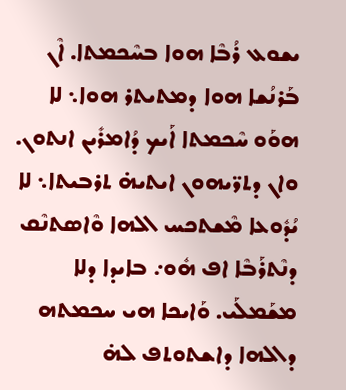ܝܫܘܥ ܪܳܒܶܐ ܗܘܐ ܒܚܶܟܡܬܐ. ܐܶܢ ܒܰܪܢܳܫܐ ܗܘܐ ܕܡܬܝܬܪ ܗܘܐ܆ ܠܐ ܗܘܰܘ ܚܶܟܡܬܐ ܐܰܝܟ ܕܳܐܡܪܺܝܢ ܐܢܬܘܢ. ܘܐܢ ܕܬܖ̈ܝܗܘܢ ܐܝܬܝܗ̇ ܬܪܒܝܬܐ܆ ܠܐ ܝܳܕܽܘܥܐ ܡܶܫܬܟܚ ܐܠܗܐ ܘܶܐܣܬܢܶܩ ܕܢܶܬܪܰܒܶܐ ܐܦ ܗܽܘ܇ ܒܐܝܕܐ ܕܠܐ ܡܫܰܡܠܰܝ. ܘܰܐܝܟܐ ܗܝ ܚܟܡܬܗ ܕܐܠܗܐ ܕܐܫܬܘܬܦ ܠܗ̇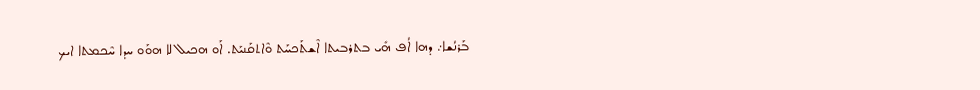ܒܰܪܢܳܫܐ܇ ܕܗܐ ܐܳܦ ܗܺܝ ܒܬܪܒܝܬܐ ܐܶܫܬܰܟܚܰܬ ܘܶܐܬܩܰܢܝܰܬ. ܐܰܘ ܗܟܝܠ ܠܐ ܗܘܰܘ ܚܕܐ ܚܶܟܡܬܐ ܐܝܟ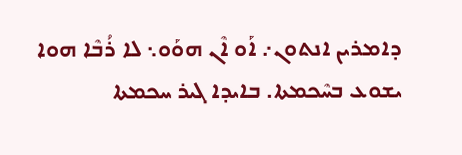ܕܐܡܪܝܢ ܐܢܬܘܢ܇ ܐܰܘ ܐܶܢ ܗܘܰܘ܆ ܠܐ ܪܳܒܶܐ ܗܘܐ ܝܫܘܥ ܒܚܶܟܡܬܐ. ܒܐܝܕܐ ܓܝܪ ܚܟܡܬܐ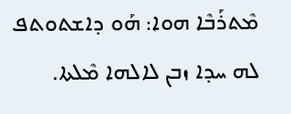ܡܶܬܪܰܒܶܐ ܗܘܐ: ܗܰܘ ܕܐܫܬܘܬܦ ܠܗ ܚܕܐ ܙܒܢ ܠܐܠܗܐ ܡܶܠܬܐ.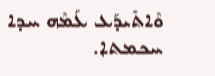ܘܶܐܬܺܝܕܰܥ ܥܰܡܶܗ ܚܕܐ ܚܟܡܬܐ.